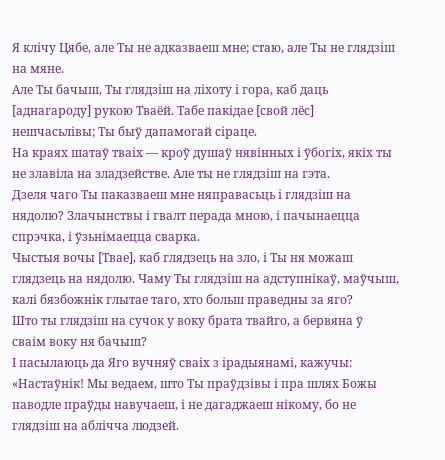Я клічу Цябе, але Ты не адказваеш мне; стаю, але Ты не глядзіш на мяне.
Але Ты бачыш, Ты глядзіш на ліхоту і гора, каб даць [аднагароду] рукою Тваёй. Табе пакідае [свой лёс] нешчасьлівы; Ты быў дапамогай сіраце.
На краях шатаў тваіх — кроў душаў нявінных і ўбогіх, якіх ты не злавіла на зладзействе. Але ты не глядзіш на гэта.
Дзеля чаго Ты паказваеш мне няправасьць і глядзіш на нядолю? Злачынствы і гвалт перада мною, і пачынаецца спрэчка, і ўзьнімаецца сварка.
Чыстыя вочы [Твае], каб глядзець на зло, і Ты ня можаш глядзець на нядолю. Чаму Ты глядзіш на адступнікаў, маўчыш, калі бязбожнік глытае таго, хто больш праведны за яго?
Што ты глядзіш на сучок у воку брата твайго, а бервяна ў сваім воку ня бачыш?
І пасылаюць да Яго вучняў сваіх з ірадыянамі, кажучы: «Настаўнік! Мы ведаем, што Ты праўдзівы і пра шлях Божы паводле праўды навучаеш, і не дагаджаеш нікому, бо не глядзіш на аблічча людзей.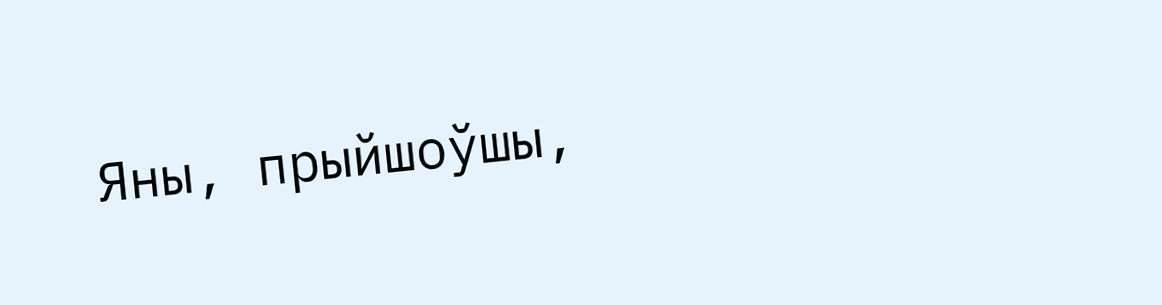Яны, прыйшоўшы,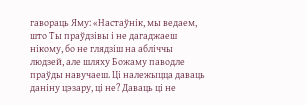гавораць Яму: «Настаўнік, мы ведаем, што Ты праўдзівы і не дагаджаеш нікому, бо не глядзіш на абліччы людзей, але шляху Божаму паводле праўды навучаеш. Ці належыцца даваць даніну цэзару, ці не? Даваць ці не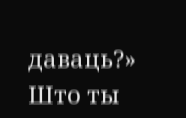даваць?»
Што ты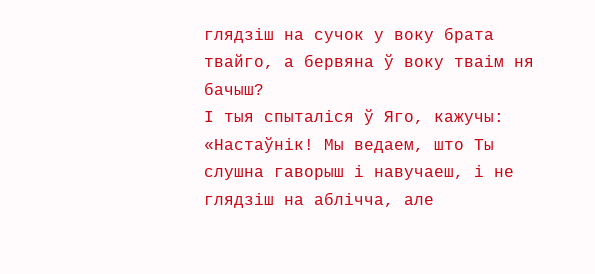глядзіш на сучок у воку брата твайго, а бервяна ў воку тваім ня бачыш?
І тыя спыталіся ў Яго, кажучы: «Настаўнік! Мы ведаем, што Ты слушна гаворыш і навучаеш, і не глядзіш на аблічча, але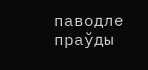паводле праўды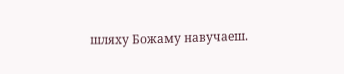шляху Божаму навучаеш.